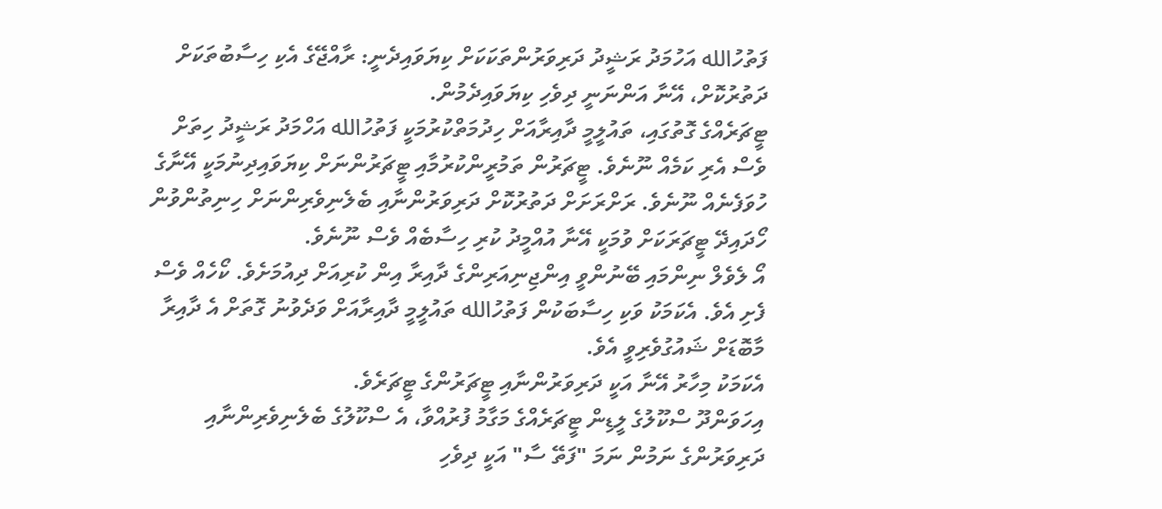ފަތުހުالله އަހުމަދު ރަޝީދު ދަރިވަރުންތަކަކަށް ކިޔަވައިދެނީ: ރާއްޖޭގެ އެކި ހިސާބުތަކަށް ދަތުރުކޮށް، އޭނާ އަންނަނީ ދިވެހި ކިޔަވައިދެމުން.
ޓީޗަރެއްގެ ގޮތުގައި، ތައުލީމީ ދާއިރާއަށް ހިދުމަތްކުރުމަކީ ފަތުހުالله އަހްމަދު ރަޝީދު ހިތަށް ވެސް އެރި ކަމެއް ނޫނެވެ. ޓީޗަރުން ތަމުރީންކުރުމާއި ޓީޗަރުންނަށް ކިޔަވައިދިނުމަކީ އޭނާގެ ހުވަފެނެއް ނޫނެވެ. ރަށްރަށަށް ދަތުރުކޮށް ދަރިވަރުންނާއި ބެލެނިވެރިންނަށް ހިނިތުންވުން ހޯދައިދޭ ޓީޗަރަކަށް ވުމަކީ އޭނާ އުއްމީދު ކުރި ހިސާބެއް ވެސް ނޫނެވެ.
އޯ ލެވެލް ނިންމައި ބޭނުންވީ އިންޖިނިއަރިންގެ ދާއިރާ އިން ކުރިއަށް ދިއުމަށެވެ. ކޯހެއް ވެސް ފެށި އެވެ. އެކަމަކު ވަކި ހިސާބަކުން ފަތުހުالله ތައުލީމީ ދާއިރާއަށް ވަދެވުނު ގޮތަށް އެ ދާއިރާ މާބޮޑަށް ޝައުގުވެރިވީ އެވެ.
އެކަމަކު މިހާރު އޭނާ އަކީ ދަރިވަރުންނާއި ޓީޗަރުންގެ ޓީޗަރެވެ.
އިހަވަންދޫ ސްކޫލުގެ ލީޑިން ޓީޗަރެއްގެ މަގާމު ފުރުއްވާ، އެ ސްކޫލުގެ ބެލެނިވެރިންނާއި ދަރިވަރުންގެ ނަމުން ނަމަ "ފަތޭ ސާ" އަކީ ދިވެހި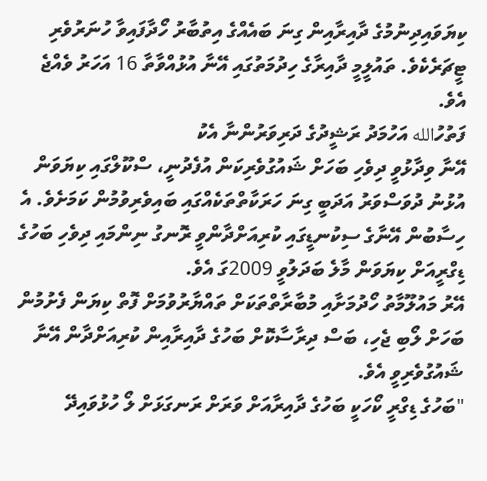ކިޔަވައިދިނުމުގެ ދާއިރާއިން ގިނަ ބައެއްގެ އިތުބާރު ހޯދާފައިވާ ހުނަރުވެރި ޓީޗަރެކެވެ. ތައުލީމީ ދާއިރާގެ ހިދުމަތުގައި އޭނާ އުޅުއްވާތާ 16 އަހަރު ވެއްޖެ އެވެ.
ފަތުހުالله އަހުމަދު ރަޝީދުގެ ދަރިވަރުންނާ އެކު
އޭނާ ވިދާޅުވީ ދިވެހި ބަހަށް ޝައުގުވެރިކަން އުފެދުނީ، ސްކޫލްގައި ކިޔަވަން އުޅުނު ދުވަސްވަރު އަދަބީ ގިނަ ހަރަކާތްތަކެއްގައި ބައިވެރިވުމުން ކަމަށެވެ. އެ ހިސާބުން އޭނާގެ ސިކުނޑީގައި ކުރިއަށްދާންވީ ރޮނގު ނިންމައި ދިވެހި ބަހުގެ ޑިގްރީއަށް ކިޔަވަން މާލެ ބަދަލުވީ 2009ގަ އެވެ.
އޭރު މައުލޫމާތު ހޯދުމަށާއި މުބާރާތްތަކަށް ތައްޔާރުވުމަށް ފޮތް ކިޔަން ފެށުމުން ބަހަށް ލޯބި ޖެހި، ބަސް ދިރާސާކޮށް ބަހުގެ ދާއިރާއިން ކުރިއަށްދާން އޭނާ ޝައުގުވެރިވީ އެވެ.
"ބަހުގެ ޑިގްރީ ކޯހަކީ ބަހުގެ ދާއިރާއަށް ވަރަށް ރަނގަޅަށް ލޯ ހުޅުވައިދޭ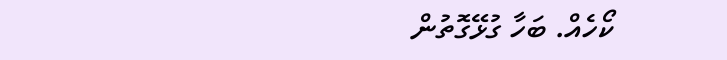ކޯހެއް. ބަހާ ގުޅޭގޮތުން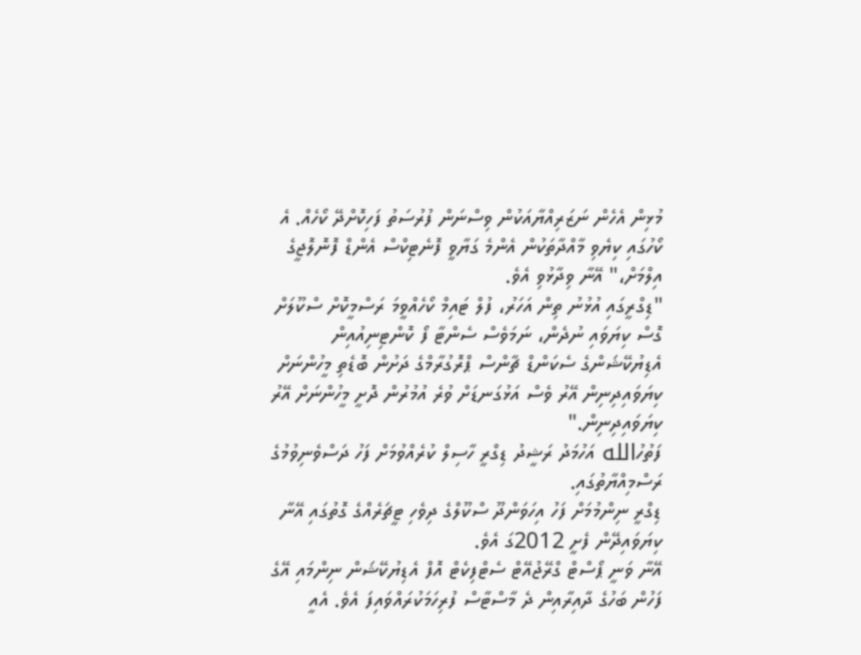މުޅިން އެހެން ނަޒަރިއްޔާއަކުން ވިސްނަން ފުރުސަތު ފަހިކޮށްދޭ ކޯހެއް. އެ ކޯހުގައި ކިޔެވި މާއްދާތަކުން އެންމެ ގަޔާވީ ފޮނެޓިކްސް އެންޑް ފޮނޮލޮޖީގެ އިލްމަށް،" އޭނާ ވިދާޅުވި އެވެ.
"ޑިގްރީގައި އުޅުނު ތިން އަހަރު، ފުލް ޓައިމް ކޯހެއްވީމަ ރަސްމީކޮށް ސްކޫލަށް ގޮސް ކިޔަވައި ނުދެން، ނަމަވެސް ސެންޓާ ފޯ ކޮންޓިނިއުއިން އެޑިޔުކޭޝަންގެ ސެކަންޑް ޗާންސް ޕްރޮގުރާމްގެ ދަށުން ބޮޑެތި މީހުންނަށް ކިޔަވައިދިނިން އޭރު ވެސް އަޅުގަނޑަށް ވުރެ އުމުރުން ދޮށީ މީހުންނަށް އޭރު ކިޔަވައިދިނިން."
ފަތުހުالله އަހުމަދު ރަޝީދު ޑިގްރީ ހާސިލް ކުރެއްވުމަށް ފަހު ދަސްވެނިވުމުގެ ރަސްމިއްޔާތުގައި.
ޑިގްރީ ނިންމުމަށް ފަހު އިހަވަންދޫ ސްކޫލްގެ ދިވެހި ޓީޗަރެއްގެ ގޮތުގައި އޭނާ ކިޔަވައިދޭން ފެށީ 2012ގަ އެވެ.
އޭނާ ވަނީ ޕޯސްޓް ގްރޭޖުއޭޓް ސެޓްފިކެޓް އޮފް އެޑިޔުކޭޝަން ނިންމައި އޭގެ ފަހުން ބަހުގެ ދާއިރާއިން ދެ މާސްޓާސް ފުރިހަމަކުރައްވައިފަ އެވެ. އެއީ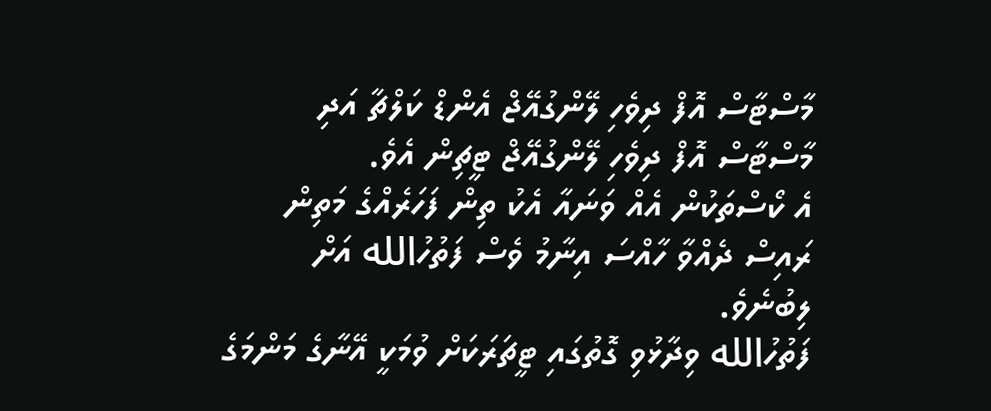މާސްޓާސް އޮފް ދިވެހި ލޭންގުއޭޖް އެންޑް ކަލްޗާ އަދި މާސްޓާސް އޮފް ދިވެހި ލޭންގުއޭޖް ޓީޗިން އެވެ.
އެ ކޯސްތަކުން އެއް ވަނައާ އެކު ތިން ފަހަރެއްގެ މަތިން ރައިސް ދެއްވާ ހާއްސަ އިނާމު ވެސް ފަތުހުالله އަށް ލިބުނެވެ.
ފަތުހުالله ވިދާޅުވި ގޮތުގައި ޓީޗަރަކަށް ވުމަކީ އޭނާގެ މަންމަގެ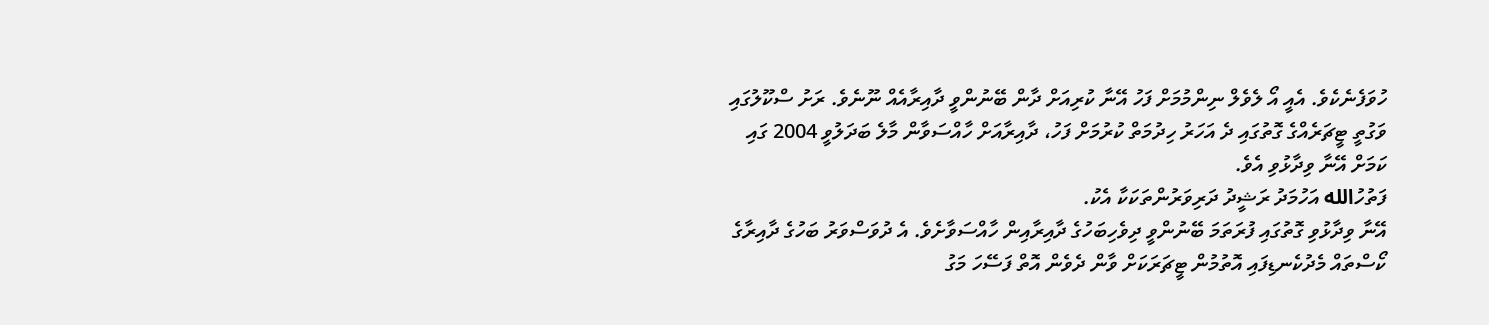ހުވަފެނެކެވެ. އެއީ އޯ ލެވެލް ނިންމުމަށް ފަހު އޭނާ ކުރިއަށް ދާން ބޭނުންވީ ދާއިރާއެއް ނޫނެވެ. ރަށު ސްކޫލުގައި ވަގުތީ ޓީޗަރެއްގެ ގޮތުގައި ދެ އަހަރު ހިދުމަތް ކުރުމަށް ފަހު، ދާއިރާއަށް ހާއްސަވާން މާލެ ބަދަލުވީ 2004 ގައި ކަމަށް އޭނާ ވިދާޅުވި އެވެ.
ފަތުހުالله އަހުމަދު ރަޝީދު ދަރިވަރުންތަކަކާ އެކު.
އޭނާ ވިދާޅުވި ގޮތުގައި ފުރަތަމަ ބޭނުންވީ ދިވެހިބަހުގެ ދާއިރާއިން ހާއްސަވާށެވެ. އެ ދުވަސްވަރު ބަހުގެ ދާއިރާގެ ކޯސްތައް މެދުކެނޑިފައި އޮތުމުން ޓީޗަރަކަށް ވާން ދެވެން އޮތް ފަސޭހަ މަގު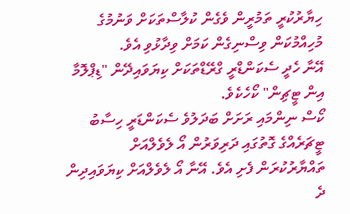ހިޔާރުކުރީ ތަމުރީން ވެގެން ކުލާސްތަކަށް ވަނުމުގެ މުހިއްމުކަން ވިސްނިގެން ކަމަށް ވިދާޅުވި އެވެ.
އޭނާ ހެދީ ސެކަންޑްރީ ގްރޭޑްތަކަށް ކިޔަވައިދޭން "ޑިޕްލޮމާ އިން ޓީޗިން" ކޯހެކެވެ.
ކޯސް ނިންމައި ރަށަށް ބަދަލުވެ ސެކަންޑަރީ ހިސާބު ޓީޗަރެއްގެ ގޮތުގައި ދަރިވަރުން އޯ ލެވެލްއަށް ތައްޔާރުކުރަން ފެށި އެވެ. އޭނާ އޯ ލެވެލްއަށް ކިޔަވައިދިން ދެ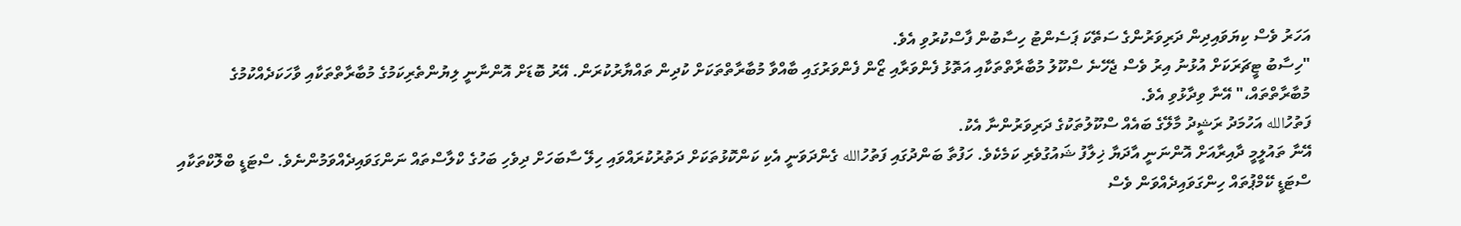އަހަރު ވެސް ކިޔަވައިދިން ދަރިވަރުންގެ ސަތޭކަ ޕަސެންޓު ހިސާބުން ފާސްކުރުވި އެވެ.
"ހިސާބު ޓީޗަރަކަށް އުޅުނު އިރު ވެސް ޖެހޭނެ ސްކޫލު މުބާރާތްތަކާއި އަތޮޅު ފެންވަރާއި ޒޯން ފެންވަރުގައި ބާއްވާ މުބާރާތްތަކަށް ކުދިން ތައްޔާރުކުރަން. އޭރު ބޮޑަށް އޮންނާނީ ލިޔުންތެރިކަމުގެ މުބާރާތްތަކާއި ވާހަކަދެއްކުމުގެ މުބާރާތްތައް،" އޭނާ ވިދާޅުވި އެވެ.
ފަތުހުالله އަހުމަދު ރަޝީދު މާލޭގެ ބައެއް ސްކޫލުތަކުގެ ދަރިވަރުންނާ އެކު.
އޭނާ ތައުލީމީ ދާއިރާއަށް އޮންނަނީ އާދަޔާ ޚިލާފު ޝައުގުވެރި ކަމެކެވެ. ހަފުތާ ބަންދުގައި ފަތުހުالله ގެންދަވަނީ އެކި ކަންކޮޅުތަކަށް ދަތުރުކުރައްވައި ހިލޭ ސާބަހަށް ދިވެހި ބަހުގެ ކްލާސްތައް ނަންގަވައިދެއްވަމުންނެވެ. ސްޓަޑީ ބްލޮކްތަކާއި ސްޓަޑީ ކޭމްޕުތައް ހިންގަވައިދެއްވަން ވެސް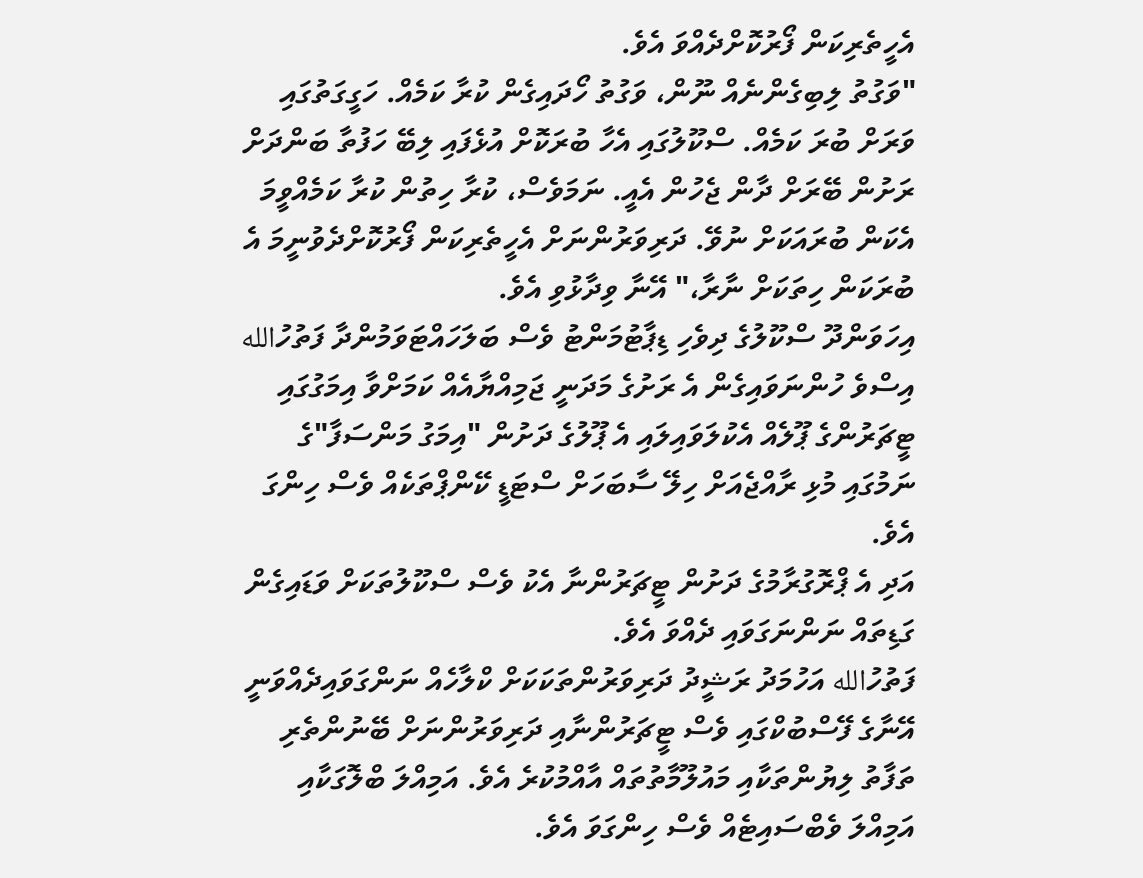އެހީތެރިކަން ފޯރުކޮށްދެއްވަ އެވެ.
"ވަގުތު ލިބިގެންނެއް ނޫން، ވަގުތު ހޯދައިގެން ކުރާ ކަމެއް. ހަގީގަތުގައި ވަރަށް ބުރަ ކަމެއް. ސްކޫލުގައި އެހާ ބުރަކޮށް އުޅެފައި ލިބޭ ހަފުތާ ބަންދަށް ރަށުން ބޭރަށް ދާން ޖެހުން އެއީ. ނަމަވެސް، ކުރާ ހިތުން ކުރާ ކަމެއްވީމަ އެކަން ބުރައަކަށް ނުވޭ. ދަރިވަރުންނަށް އެހީތެރިކަން ފޯރުކޮށްދެވުނީމަ އެ ބުރަކަން ހިތަކަށް ނާރާ،" އޭނާ ވިދާޅުވި އެވެ.
އިހަވަންދޫ ސްކޫލުގެ ދިވެހި ޑިޕާޓުމަންޓު ވެސް ބަލަހައްޓަވަމުންދާ ފަތުހުالله އިސްވެ ހުންނަވައިގެން އެ ރަށުގެ މަދަނީ ޖަމިއްޔާއެއް ކަމަށްވާ އިމަގުގައި ޓީޗަރުންގެ ޕޫލެއް އެކުލަވައިލައި އެ ޕޫލުގެ ދަށުން "އިމަގު މަންސަފާ"ގެ ނަމުގައި މުޅި ރާއްޖެއަށް ހިލޭ ސާބަހަށް ސްޓަޑީ ކޭންޕްތަކެއް ވެސް ހިންގަ އެވެ.
އަދި އެ ޕްރޮގުރާމުގެ ދަށުން ޓީޗަރުންނާ އެކު ވެސް ސްކޫލުތަކަށް ވަޑައިގެން ގަޑިތައް ނަންނަގަވައި ދެއްވަ އެވެ.
ފަތުހުالله އަހުމަދު ރަޝީދު ދަރިވަރުންތަކަކަށް ކްލާހެއް ނަންގަވައިދެއްވަނީ
އޭނާގެ ފޭސްބުކްގައި ވެސް ޓީޗަރުންނާއި ދަރިވަރުންނަށް ބޭނުންތެރި ތަފާތު ލިޔުންތަކާއި މައުލޫމާތުތައް އާއްމުކުރެ އެވެ. އަމިއްލަ ބްލޮގަކާއި އަމިއްލަ ވެބްސައިޓެއް ވެސް ހިންގަވަ އެވެ.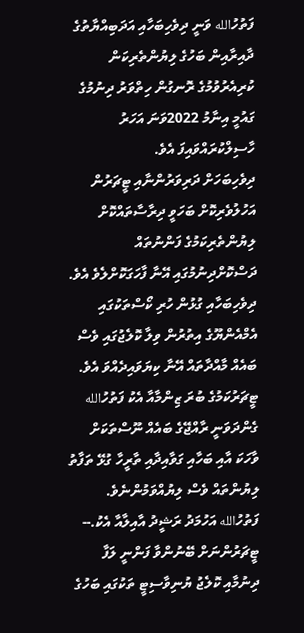ފަތުހުالله ވަނީ ދިވެހިބަހާއި އަދަބިއްޔާތުގެ ދާއިރާއިން ބަހުގެ ލިޔުންތެރިކަން ކުރިއެރުވުމުގެ ރޮނގުން ހިތްވަރު ދިނުމުގެ ގައުމީ އިނާމު 2022ވަނަ އަހަރު ހާސިލްކުރައްވައިފަ އެވެ.
ދިވެހިބަހަށް ދަރިވަރުންނާއި ޓީޗަރުން އަހުލުވެރިކޮށް ބަހަވީ ދިރާސާތައްކޮށް ލިޔުންތެރިކަމުގެ ފަންނުތައް ދަސްކޮށްދިނުމުގައި އޭނާ ފާހަގަކޮށްލެވެ އެވެ. ދިވެހިބަހާއި ގުޅުން ހުރި ކޯސްތަކުގައި އެމްއެންޔޫގެ އިތުރުން ވިލާ ކޮލެޖުގައި ވެސް ބައެއް މާއްދާތައް އޭނާ ކިޔަވައިދެއްވަ އެވެ. ޓީޗަރުކަމުގެ ބުރަ ޒިންމާއާ އެކު ފަތުހުالله ގެންދަވަނީ ރާއްޖޭގެ ބައެއް ނޫސްތަކަށް ވާހަކަ އާއި ބަހާއި ގަވާއިދާއި ތާރީހާ ގުޅޭ ތަފާތު ލިޔުންތައް ވެސް ލިޔުއްވަމުންނެވެ.
ފަތުހުالله އަހުމަދު ރަޝީދު އާއިލާއާ އެކު.--
ޓީޗަރުންނަށް ބޭނުންވާ ފަންނީ ލަފާ ދިނުމާއި ކޮލެޖު ޔުނިވާސިޓީ ތަކުގައި ބަހުގެ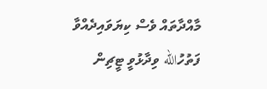މާއްދާތައް ވެސް ކިޔަވައިދެއްވާ ފަތުހުالله ވިދާޅުވީ ޓީޗިން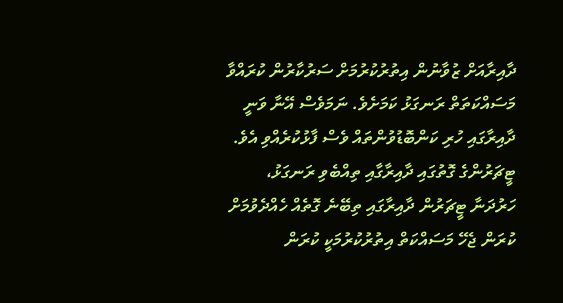ދާއިރާއަށް ޒުވާނުން އިތުރުކުރުމަށް ސަރުކާރުން ކުރައްވާ މަސައްކަތަތް ރަނގަޅު ކަމަށެވެ. ނަމަވެސް އޭނާ ވަނީ ދާއިރާގައި ހުރި ކަންބޮޑުވުންތައް ވެސް ފާޅުކުރެއްވި އެވެ.
ޓީޗަރުންގެ ގޮތުގައި ދާއިރާގާއި ތިއްބެވި ރަނގަޅު، ހަރުދަނާ ޓީޗަރުން ދާއިރާގައި ތިބޭނެ ގޮތެއް ހެއްދެވުމަށް ކުރަން ޖެހޭ މަސައްކަތް އިތުރުކުރުމަކީ ކުރަން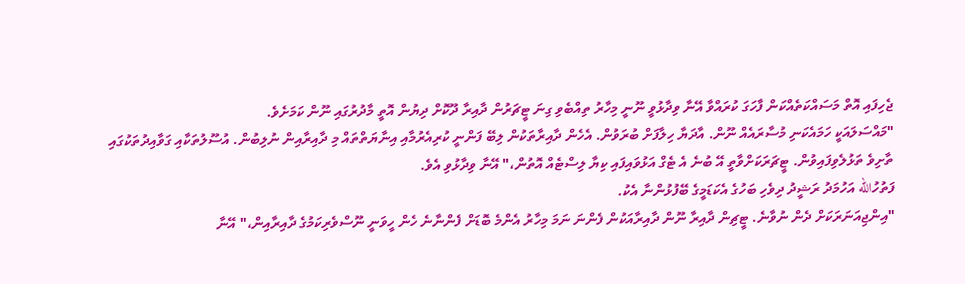ޖެހިފައި އޮތް މަސައްކަތެއްކަން ފާހަގަ ކުރައްވާ އޭނާ ވިދާޅުވީ ނޫނީ މިހާރު ތިއްބެވި ގިނަ ޓީޗަރުން ދާއިރާ ދޫކޮށް ދިޔުން އޮތީ މާދުރުގައި ނޫން ކަމަށެވެ.
"މައްސަލައަކީ ހަމައެކަނި މުސާރައެއް ނޫން. އާދަޔާ ހިލާފަށް ބުރަވުން. އެހެން ދާއިރާތަކުން ލިބޭ ފަންނީ ކުރިއެރުމާއި އިނާޔަތްތައް މި ދާއިރާއިން ނުލިބުން. އުސޫލުތަކާއި ގަވާއިދުތަކުގައި ތާށިވެ ތަޅުލެވިފައިވުން. ޓީޗަރަކަށްވާތީ އޭ ބުނެ އެ ޓެގް އަޅުވައިފައި ކިޔާ ލިސްޓެއް އޮތުން،" އޭނާ ވިދާޅުވި އެވެ.
ފަތުހުالله އަހުމަދު ރަޝީދު ދިވެހި ބަހުގެ އެކަޑަމީގެ ބޭފުޅުންނާ އެކު.
"އިންޖިއަނަރަކަށް ދެން ނުވާނެ. ޓީޗިން ދާއިރާ ނޫން ދާއިރާއަކުން ފެންނަ ނަމަ މިހާރު އެންމެ ބޮޑަށް ފެންނާނެ ހެން ހީވަނީ ނޫސްވެރިކަމުގެ ދާއިރާއިން،" އޭނާ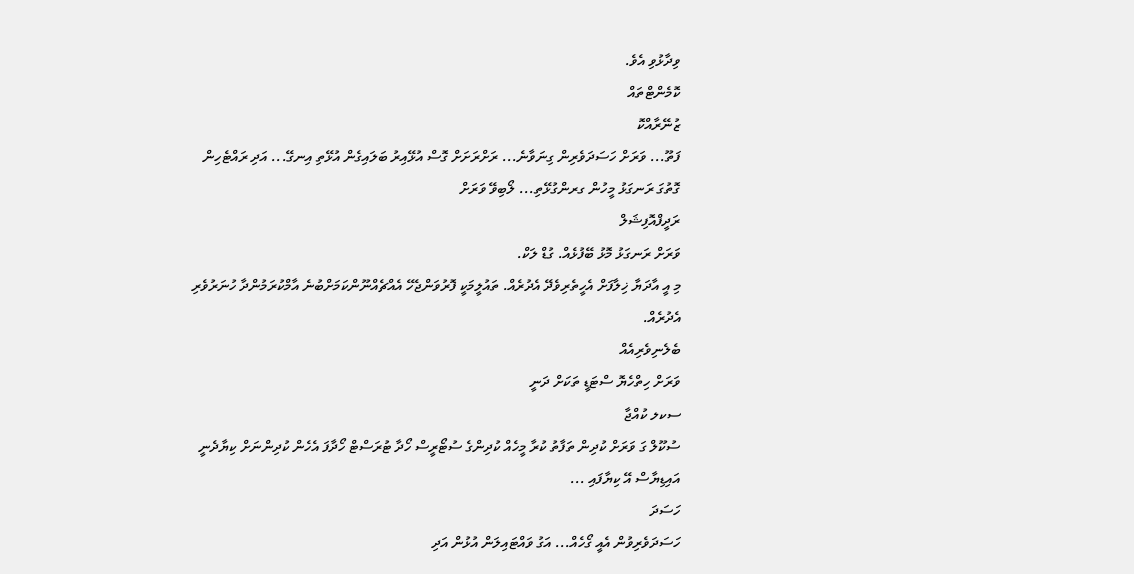ވިދާޅުވި އެވެ.
ކޮމެންޓްތައް
ޒުނޭރާއްކޮ
ފަތޫ... ވަރަށް ހަސަދަވެރިން ގިނަވާނެ... ރަށްރަށަށް ގޮސް އުޅޭއިރު ބަލައިގެން އުޅޭތި އިނގޭ... އަދި ރައްޓެހިން ގޮތުގަ ރަނގަޅު މީހުން ގރންގުޅޭތި... ލޯބިވޭ ވަރަށް
ރަދީފްއޮފިޝަލް
ވަރަށް ރަނގަޅު މޮޅު ބޭފުޅެއް. ގުޑް ލަކް.
މި އީ އާދަޔާ ޚިލާފަށް އެހީތެރިވެދޭ އެދުރެއް. ތައުލީމަކީ ފޮރުވަންޖެހޭ އެއްޗެއްނޫންކަމަށްބުނެ އާމްކުރަމުންދާ ހުނަރުވެރި އެދުރެއް.
ބެލެނިވެރިއެއް
ވަރަށް ހިތްހެޔޮ ސްޓަޑީ ތަކަށް ދަނީ
ސކލ ކުއްޖާ
ސުކޫލް ގަ ވަރަށް ކުދިން ތަފާތު ކުރާ މީހެއް ކުދިންގެ ސުޓޯރީސް ހޯދާ ޓުރަސްޓް ހޯދާފަ އެހެން ކުދިންނަށް ކިޔާދެނީ އައިޑިޔާސް އޭ ކިޔާފައި ...
ހަސަދަ
ހަސަދަވެރިވުން އެއީ ގޯހެއް... އަގު ވައްޓައިލަން އުޅުން އަދި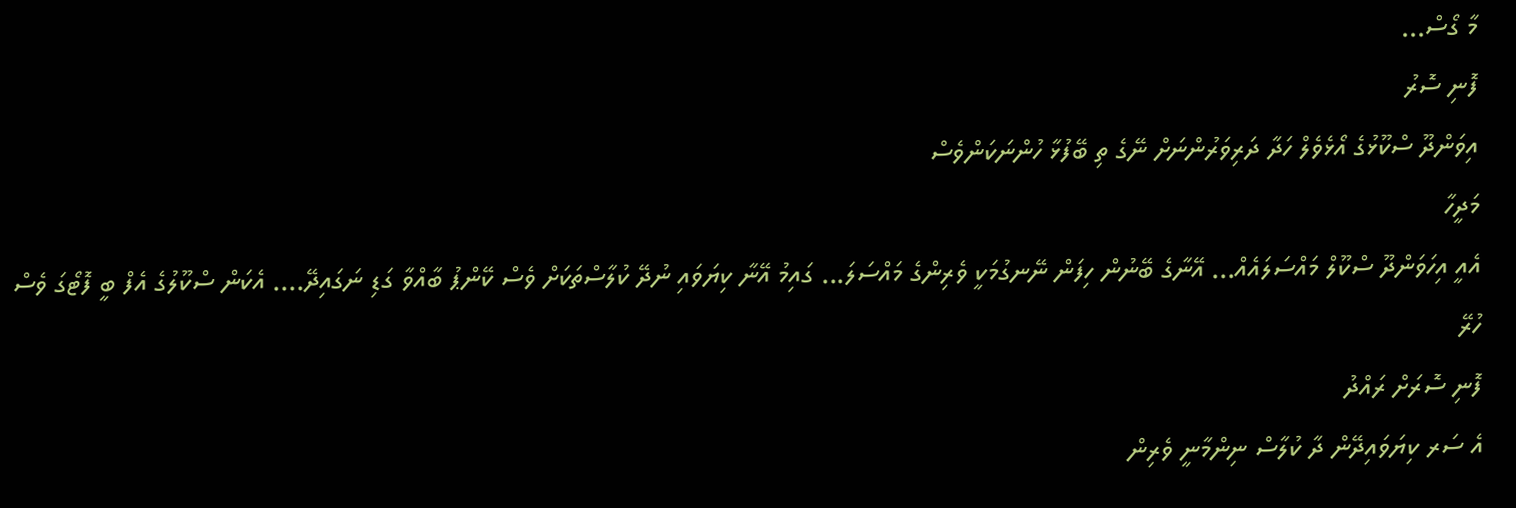މާ ގޯސް...
ފޮނި ސޮރު
އިވަންދޫ ސްކޫޅުގެ އޯޅެވެލް ހަދާ ދަރިވަރުންނަށް ނޭގެ ތި ބޭފުޅާ ހުންނަކަންވެސް
މަދީހާ
އެއީ އިހަވަންދޫ ސްކޫލް މައްސަލައެއް... އޭނާގެ ބޭނުން ހިފަން ނޭނގުމަކީ ވެރިންގެ މައްސަލަ... ގައިމު އޭނާ ކިޔަވައި ނުދޭ ކުލާސްތަކަށް ވެސް ކޭންޕު ބާއްވާ ގަޑި ނަގައިދޭ.... އެކަން ސްކޫލުގެ އެފް ބީ ފޮޓޯގަ ވެސް ހުރޭ
ފޮނި ސޮރަށް ރައްދު
އެ ސަރ ކިޔަވައިދޭން ދާ ކުލާސް ނިންމާނީ ވެރިން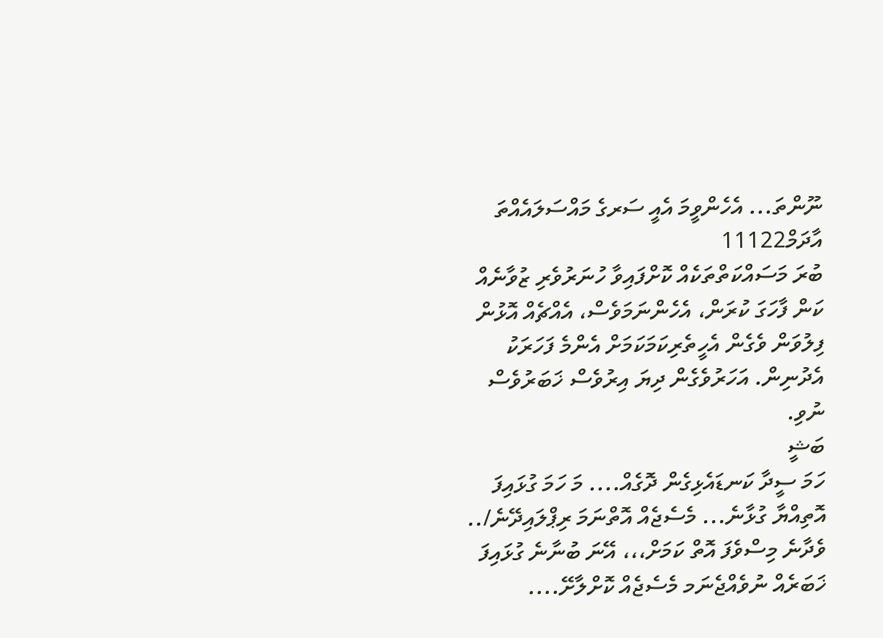ނޫންތަ... އެހެންވީމަ އެއީ ސަރގެ މައްސަލައެއްތަ
އާދަމް11122
ބުރަ މަސައްކަތްތަކެއް ކޮށްފައިވާ ހުނަރުވެރި ޒުވާނެއް ކަން ފާހަގަ ކުރަން، އެހެންނަމަވެސް، އެއްޗެއް އޮޅުން ފިލުވަން ވެގެން އެހީތެރިކަމަކަމަށް އެންމެ ފަހަރަކު އެދުނިން. އަހަރުވެގެން ދިޔަ އިރުވެސް ޚަބަރުވެސް ނުވި.
ބަޝީ
ހަމަ ސީދާ ކަނޑައެޅިގެން ދޮގެއް.... މަ ހަމަ ގުޅައިފަ އޮތިއްޔާ ގުޅާނެ... މެސެޖެއް އޮތްނަމަ ރިޕްލައިދޭނެ/.. ވެދާނެ މިސްވެފަ އޮތް ކަމަށް،،، އޭނަ ބުނާނެ ގުޅައިފަ ޚަބަރެއް ނުވެއްޖެނަމ މެސެޖެއް ކޮށްލާށޭ....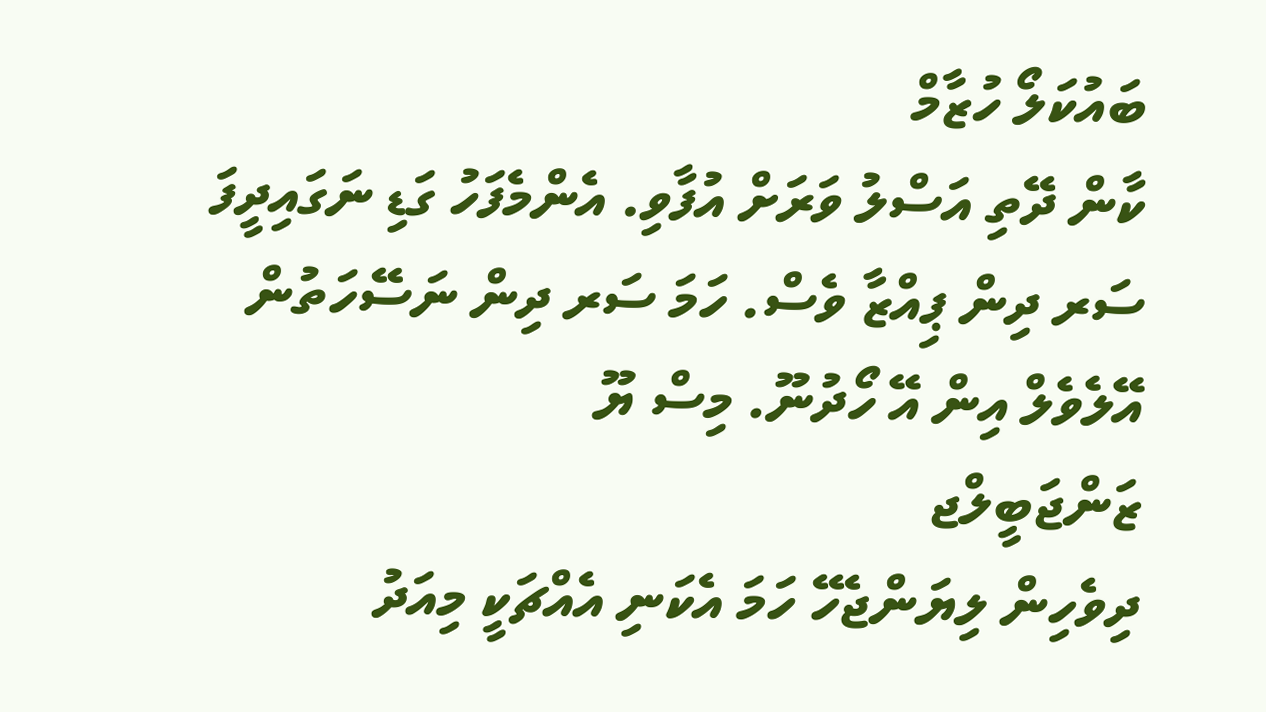ބައުކަލޯ ހުޒާމް
ކާން ދޭތި އަސްލު ވަރަށް އުފާވި. އެންމެފަހު ގަޑި ނަގައިދީފަ ސަރ ދިން ޕިއްޒާ ވެސް. ހަމަ ސަރ ދިން ނަސޭހަތުން އޭލެވެލް އިން އޭ ހޯދުނޫ. މިސް ޔޫ
ޒަންޖަބީލްޖ
ދިވެހިން ލިޔަންޖެހޭ ހަމަ އެކަނި އެއްޗަކީ މިއަދު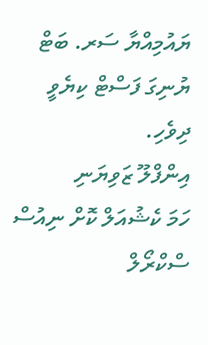ޔައުމިއްޔާ ސަރ. ބަޓް ޔުނިގަ ފަސްޓް ކިޔެވީ ދިވެހި.
އިންފްލޫ ޒަވިޔަނި
ހަމަ ކެޝުއަލް ކޮށް ނިއުސް ސްކްރޯލް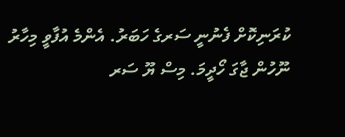ކުރަނިކޮށް ފެނުނީ ސަރގެ ހަބަރު. އެންމެ އުފާވީ މިހާރު ނޫހުން ޖާގަ ހޯދީމަ. މިސް ޔޫ ސަރ